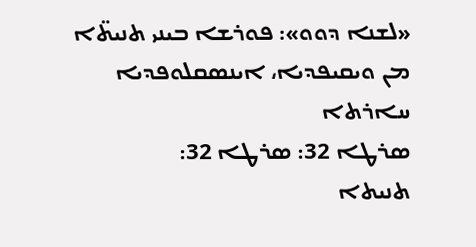«ܠܫܢܐ ܕܘܘ»: ܦܘܪܫܐ ܒܝܢܝ ܬܢܝܬ̈ܐ
ܡܢ ܘܝܩܝܦܕܝܐ، ܐܝܢܣܩܠܘܦܕܝܐ ܚܐܪܬܐ
ܣܪܛܐ 32: ܣܪܛܐ 32:
ܬܢܝܬܐ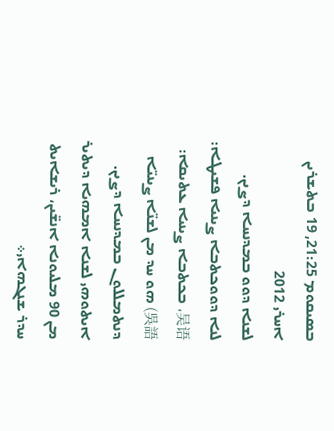ܒܣܝܩܘܡ 21:25, 19 ܒܬܫܪܝܢ ܐܚܪܝ 2012
ܠܫܢܐ ܕܘܘ ܒܡܕܢܚܐ ܕܨܝܢ.
ܠܢܐ ܕܘܘܟܬܒܐ ܨܝܢܝܐ ܦܫܝܛܐ: 吴语، ܒܟܬܒܐ ܨܝܢܝܐ ܥܬܝܩܐ: 吳語) ܗܘ ܚܕ ܡܢ ܠܫܢ̈ܐ ܨܝܢܝ̈ܐ ܕܢܬܡܠܠܘܢ ܒܡܕܢܚܐ ܕܨܝܢ. ܐܝܬܘܗܝ ܠܫܢܐ ܐܡܗܝܐ ܕܝܬܝܪ ܡܢ 90 ܡܠܝܘܢܐ ܐܢܫ̈ܝܢ، ܪܝܫܐܝܬ ܚܕܪ ܫܢܓܗܐܝ܀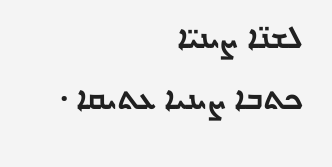ܠܫܢ̈ܐ ܨܝܢܝ̈ܐ
ܟܬܒܐ ܨܝܢܝܐ ܥܬܝܩܐ ·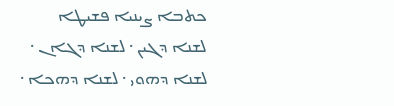ܟܬܒܐ ܨܝܢܝܐ ܦܫܝܛܐ
ܠܫܢܐ ܕܓܝܢ · ܠܫܢܐ ܕܓܐܢ · ܠܫܢܐ ܕܗܘܝ · ܠܫܢܐ ܕܗܟܐ ·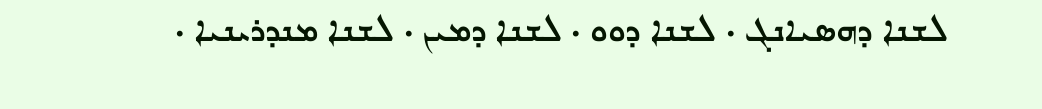ܠܫܢܐ ܕܗܣܝܐܢܓ · ܠܫܢܐ ܕܘܘ · ܠܫܢܐ ܕܡܝܢ · ܠܫܢܐ ܡܢܕܪܝܢܝܐ ·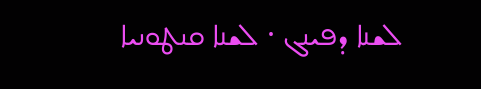ܠܫܢܐ ܕܦܝܢܓ · ܠܫܢܐ ܩܢܛܘܢܝܐ